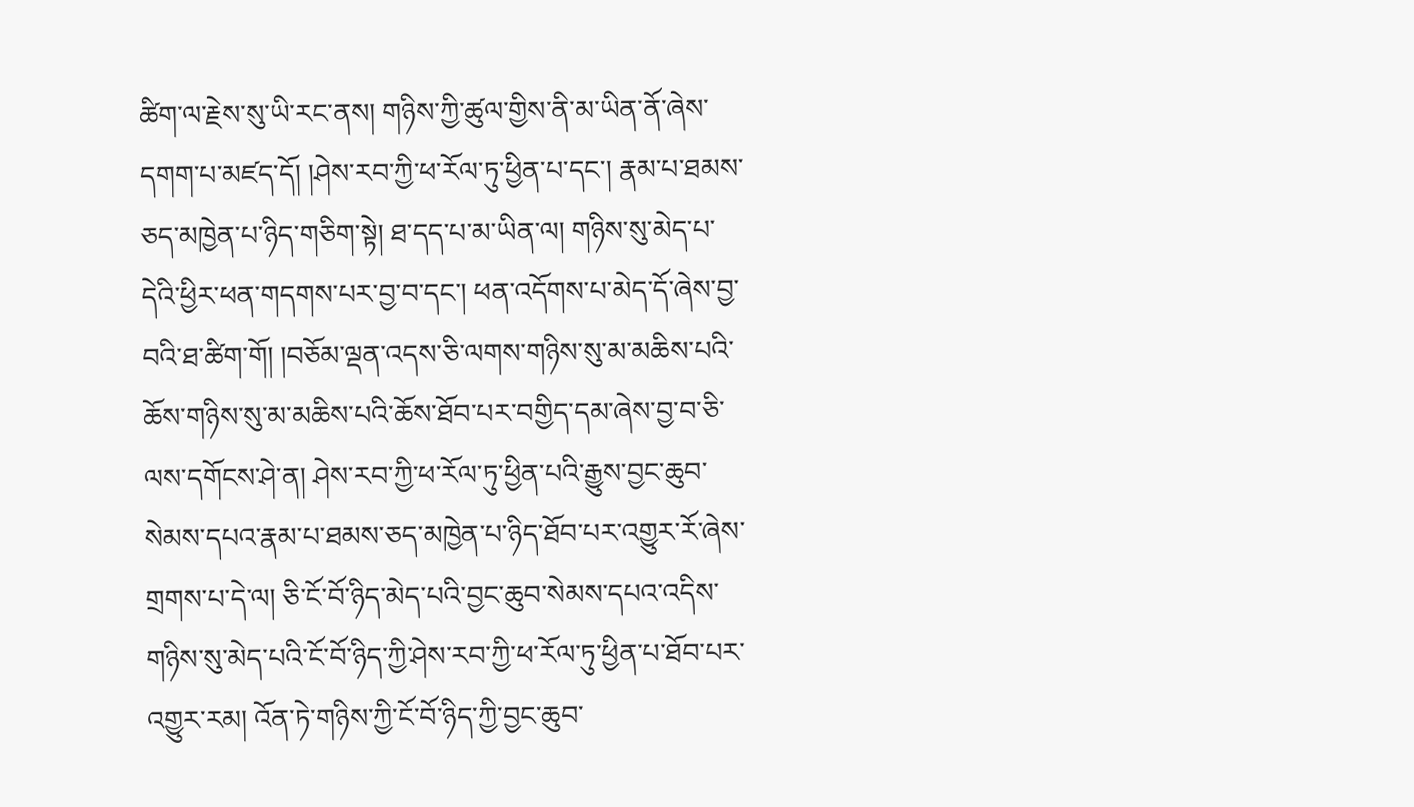ཚིག་ལ་རྗེས་སུ་ཡི་རང་ནས། གཉིས་ཀྱི་ཚུལ་གྱིས་ནི་མ་ཡིན་ནོ་ཞེས་དགག་པ་མཛད་དོ། །ཤེས་རབ་ཀྱི་ཕ་རོལ་ཏུ་ཕྱིན་པ་དང་། རྣམ་པ་ཐམས་ཅད་མཁྱེན་པ་ཉིད་གཅིག་སྟེ། ཐ་དད་པ་མ་ཡིན་ལ། གཉིས་སུ་མེད་པ་དེའི་ཕྱིར་ཕན་གདགས་པར་བྱ་བ་དང་། ཕན་འདོགས་པ་མེད་དོ་ཞེས་བྱ་བའི་ཐ་ཚིག་གོ། །བཅོམ་ལྡན་འདས་ཅི་ལགས་གཉིས་སུ་མ་མཆིས་པའི་ཆོས་གཉིས་སུ་མ་མཆིས་པའི་ཆོས་ཐོབ་པར་བགྱིད་དམ་ཞེས་བྱ་བ་ཅི་ལས་དགོངས་ཤེ་ན། ཤེས་རབ་ཀྱི་ཕ་རོལ་ཏུ་ཕྱིན་པའི་རྒྱུས་བྱང་ཆུབ་སེམས་དཔའ་རྣམ་པ་ཐམས་ཅད་མཁྱེན་པ་ཉིད་ཐོབ་པར་འགྱུར་རོ་ཞེས་གྲགས་པ་དེ་ལ། ཅི་ངོ་བོ་ཉིད་མེད་པའི་བྱང་ཆུབ་སེམས་དཔའ་འདིས་གཉིས་སུ་མེད་པའི་ངོ་བོ་ཉིད་ཀྱི་ཤེས་རབ་ཀྱི་ཕ་རོལ་ཏུ་ཕྱིན་པ་ཐོབ་པར་འགྱུར་རམ། འོན་ཏེ་གཉིས་ཀྱི་ངོ་བོ་ཉིད་ཀྱི་བྱང་ཆུབ་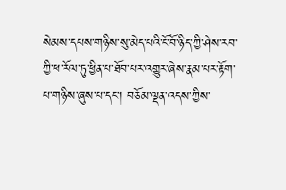སེམས་དཔས་གཉིས་སུ་མེད་པའི་ངོ་བོ་ཉིད་ཀྱི་ཤེས་རབ་ཀྱི་ཕ་རོལ་ཏུ་ཕྱིན་པ་ཐོབ་པར་འགྱུར་ཞེས་རྣམ་པར་རྟོག་པ་གཉིས་ཞུས་པ་དང་། བཅོམ་ལྡན་འདས་ཀྱིས་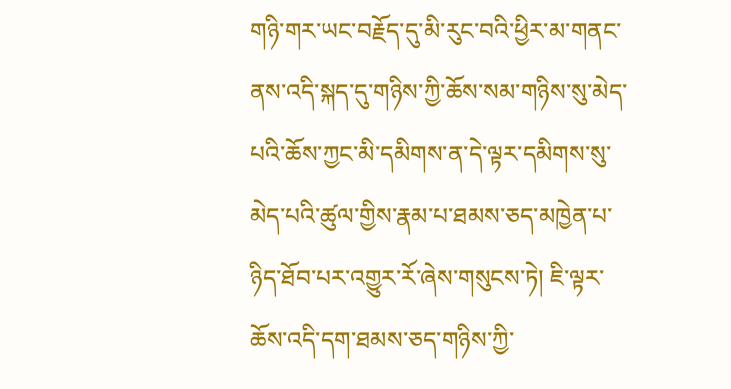གཉི་གར་ཡང་བརྗོད་དུ་མི་རུང་བའི་ཕྱིར་མ་གནང་ནས་འདི་སྐད་དུ་གཉིས་ཀྱི་ཆོས་སམ་གཉིས་སུ་མེད་པའི་ཆོས་ཀྱང་མི་དམིགས་ན་དེ་ལྟར་དམིགས་སུ་མེད་པའི་ཚུལ་གྱིས་རྣམ་པ་ཐམས་ཅད་མཁྱེན་པ་ཉིད་ཐོབ་པར་འགྱུར་རོ་ཞེས་གསུངས་ཏེ། ཇི་ལྟར་ཆོས་འདི་དག་ཐམས་ཅད་གཉིས་ཀྱི་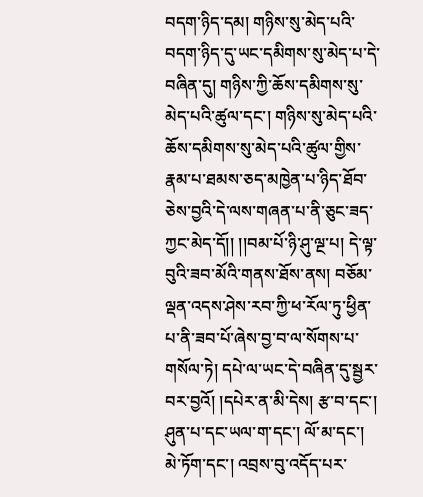བདག་ཉིད་དམ། གཉིས་སུ་མེད་པའི་བདག་ཉིད་དུ་ཡང་དམིགས་སུ་མེད་པ་དེ་བཞིན་དུ། གཉིས་ཀྱི་ཆོས་དམིགས་སུ་མེད་པའི་ཚུལ་དང་། གཉིས་སུ་མེད་པའི་ཆོས་དམིགས་སུ་མེད་པའི་ཚུལ་གྱིས་རྣམ་པ་ཐམས་ཅད་མཁྱེན་པ་ཉིད་ཐོབ་ཅེས་བྱའི་དེ་ལས་གཞན་པ་ནི་ཅུང་ཟད་ཀྱང་མེད་དོ།། །།བམ་པོ་ཉི་ཤུ་ལྔ་པ། དེ་ལྟ་བུའི་ཟབ་མོའི་གནས་ཐོས་ནས། བཅོམ་ལྡན་འདས་ཤེས་རབ་ཀྱི་ཕ་རོལ་ཏུ་ཕྱིན་པ་ནི་ཟབ་པོ་ཞེས་བྱ་བ་ལ་སོགས་པ་གསོལ་ཏེ། དཔེ་ལ་ཡང་དེ་བཞིན་དུ་སྦྱར་བར་བྱའོ། །དཔེར་ན་མི་དེས། རྩ་བ་དང་། ཤུན་པ་དང་ཡལ་ག་དང་། ལོ་མ་དང་། མེ་ཏོག་དང་། འབྲས་བུ་འདོད་པར་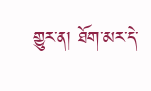གྱུར་ན། ཐོག་མར་དེ་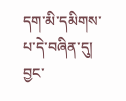དག་མི་དམིགས་པ་དེ་བཞིན་དུ། བྱང་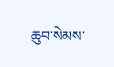ཆུབ་སེམས་